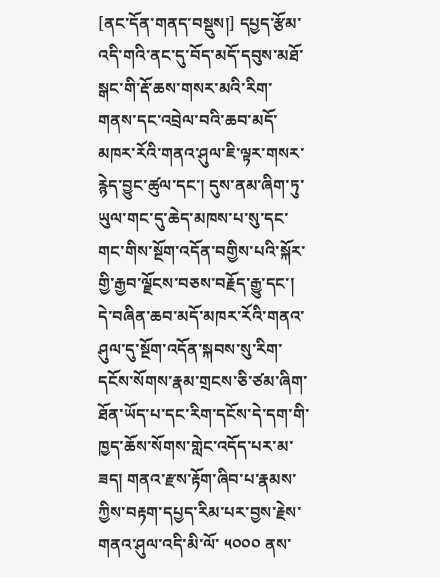[ནང་དོན་གནད་བསྡུས།] དཔྱད་རྩོམ་འདི་གའི་ནང་དུ་བོད་མདོ་དབུས་མཐོ་སྒང་གི་རྡོ་ཆས་གསར་མའི་རིག་གནས་དང་འབྲེལ་བའི་ཆབ་མདོ་མཁར་རོའི་གནའ་ཤུལ་ཇི་ལྟར་གསར་རྙེད་བྱུང་ཚུལ་དང་། དུས་ནམ་ཞིག་ཏུ་ཡུལ་གང་དུ་ཆེད་མཁས་པ་སུ་དང་གང་གིས་སྔོག་འདོན་བགྱིས་པའི་སྐོར་གྱི་རྒྱབ་ལྗོངས་བཅས་བརྗོད་རྒྱུ་དང་། དེ་བཞིན་ཆབ་མདོ་མཁར་རོའི་གནའ་ཤུལ་དུ་སྔོག་འདོན་སྐབས་སུ་རིག་དངོས་སོགས་རྣམ་གྲངས་ཅི་ཙམ་ཞིག་ཐོན་ཡོད་པ་དང་རིག་དངོས་དེ་དག་གི་ཁྱད་ཆོས་སོགས་གླེང་འདོད་པར་མ་ཟད། གནའ་རྫས་རྟོག་ཞིབ་པ་རྣམས་ཀྱིས་བརྟག་དཔྱད་རིམ་པར་བྱས་རྗེས་གནའ་ཤུལ་འདི་མི་ལོ་ ༥༠༠༠ ནས་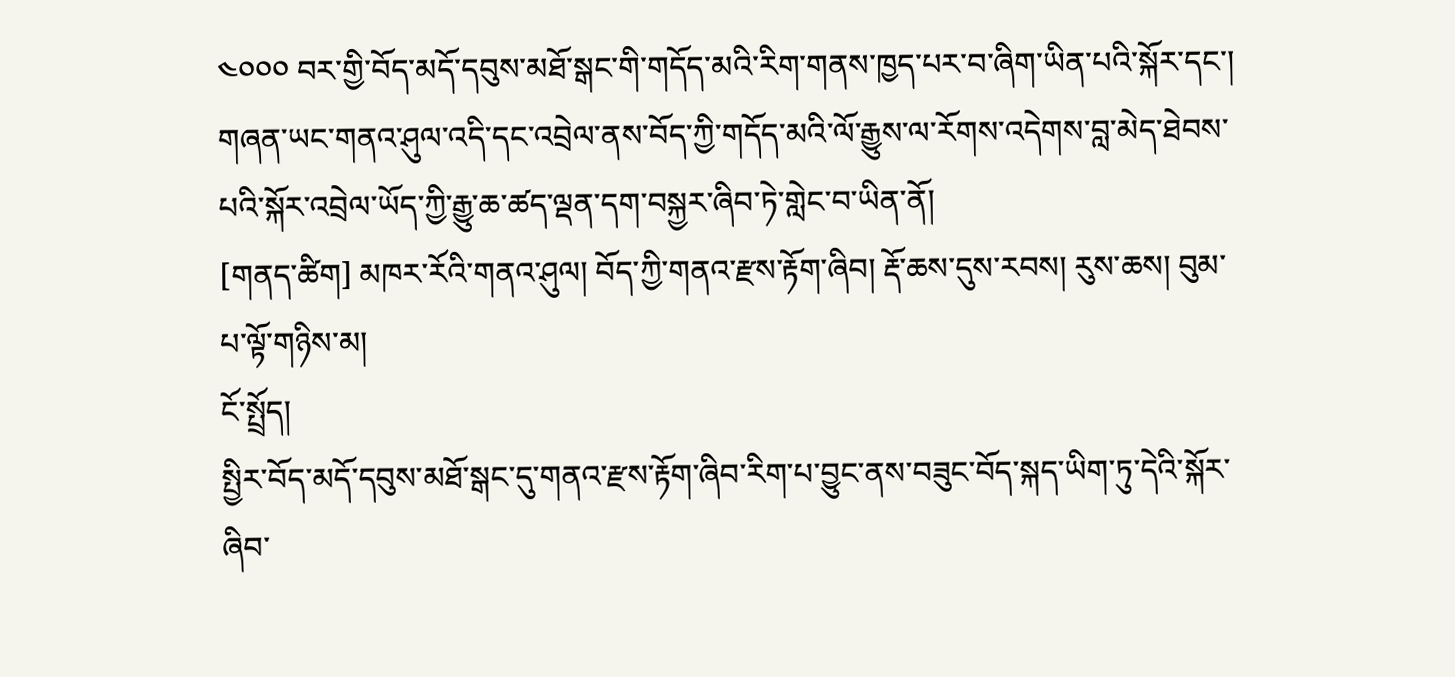༤༠༠༠ བར་གྱི་བོད་མདོ་དབུས་མཐོ་སྒང་གི་གདོད་མའི་རིག་གནས་ཁྱད་པར་བ་ཞིག་ཡིན་པའི་སྐོར་དང་། གཞན་ཡང་གནའ་ཤུལ་འདི་དང་འབྲེལ་ནས་བོད་ཀྱི་གདོད་མའི་ལོ་རྒྱུས་ལ་རོགས་འདེགས་བླ་མེད་ཐེབས་པའི་སྐོར་འབྲེལ་ཡོད་ཀྱི་རྒྱུ་ཆ་ཚད་ལྡན་དག་བསྐྱར་ཞིབ་ཏེ་གླེང་བ་ཡིན་ནོ།
[གནད་ཚིག] མཁར་རོའི་གནའ་ཤུལ། བོད་ཀྱི་གནའ་རྫས་རྟོག་ཞིབ། རྡོ་ཆས་དུས་རབས། རུས་ཆས། བུམ་པ་ལྟོ་གཉིས་མ།
ངོ་སྤྲོད།
སྤྱིར་བོད་མདོ་དབུས་མཐོ་སྒང་དུ་གནའ་རྫས་རྟོག་ཞིབ་རིག་པ་བྱུང་ནས་བཟུང་བོད་སྐད་ཡིག་ཏུ་དེའི་སྐོར་ཞིབ་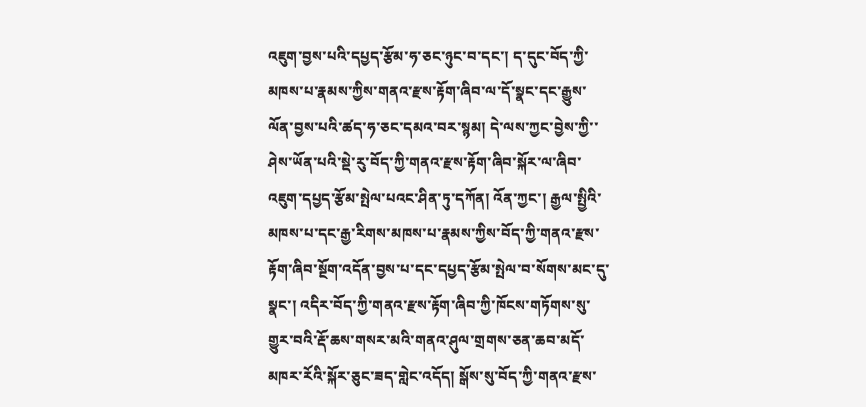འཇུག་བྱས་པའི་དཔྱད་རྩོམ་ཧ་ཅང་ཉུང་བ་དང་། ད་དུང་བོད་ཀྱི་མཁས་པ་རྣམས་ཀྱིས་གནའ་རྫས་རྟོག་ཞིབ་ལ་དོ་སྣང་དང་རྒྱུས་ལོན་བྱས་པའི་ཚད་ཧ་ཅང་དམའ་བར་སྙམ། དེ་ལས་ཀྱང་བྱེས་ཀྱི་་ཤེས་ཡོན་པའི་སྡེ་རུ་བོད་ཀྱི་གནའ་རྫས་རྟོག་ཞིབ་སྐོར་ལ་ཞིབ་འཇུག་དཔྱད་རྩོམ་སྤེལ་པའང་ཤིན་ཏུ་དཀོན། འོན་ཀྱང་། རྒྱལ་སྤྱིའི་མཁས་པ་དང་རྒྱ་རིགས་མཁས་པ་རྣམས་ཀྱིས་བོད་ཀྱི་གནའ་རྫས་རྟོག་ཞིབ་སྔོག་འདོན་བྱས་པ་དང་དཔྱད་རྩོམ་སྤེལ་བ་སོགས་མང་དུ་སྣང་། འདིར་བོད་ཀྱི་གནའ་རྫས་རྟོག་ཞིབ་ཀྱི་ཁོངས་གཏོགས་སུ་གྱུར་བའི་རྡོ་ཆས་གསར་མའི་གནའ་ཤུལ་གྲགས་ཅན་ཆབ་མདོ་མཁར་རོའི་སྐོར་ཅུང་ཟད་གླེང་འདོད། སྒོས་སུ་བོད་ཀྱི་གནའ་རྫས་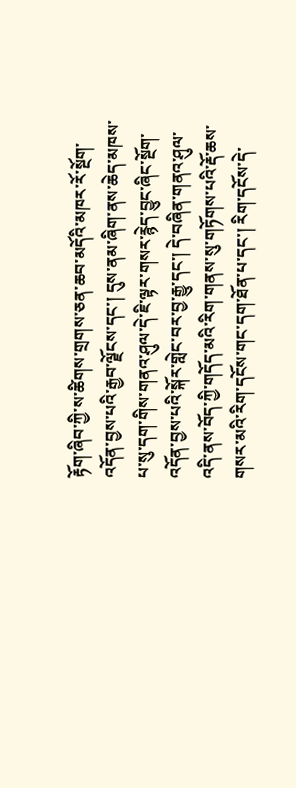རྟོག་ཞིབ་ཀྱི་ས་ཚིགས་གྲགས་ཅན་ཆབ་མདོའི་མཁར་རོ་སྔོག་འདོན་བྱས་པའི་རྒྱབ་ལྗོངས་དང་། དུས་ནམ་ཞིག་ནས་ཆེད་མཁས་པ་སུ་དག་གིས་གནའ་ཤུལ་དེ་ཇི་ལྟར་གསར་རྙེད་བྱུང་ཞིང་སྔོག་འདོན་བྱས་པའི་སྐོར་གླེང་བར་བྱ་རྒྱུ་དང་། དེ་བཞིན་གནའ་ཤུལ་འདི་ནས་བོད་ཀྱི་གདོད་མའི་རིག་གནས་སུ་གཏོགས་པའི་རྡོ་ཆས་གསར་མའི་རིག་དངོས་གང་དག་ཐོན་པ་དང་། རིག་དངོས་དེ་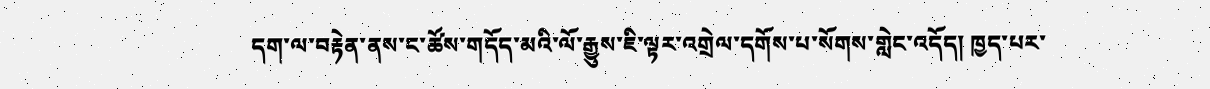དག་ལ་བརྟེན་ནས་ང་ཚོས་གདོད་མའི་ལོ་རྒྱུས་ཇི་ལྟར་འགྲེལ་དགོས་པ་སོགས་གླེང་འདོད། ཁྱད་པར་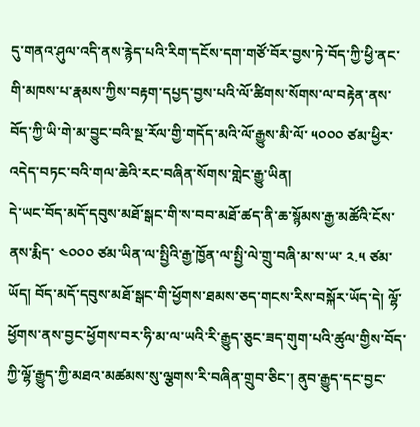དུ་གནའ་ཤུལ་འདི་ནས་རྙེད་པའི་རིག་དངོས་དག་གཙོ་བོར་བྱས་ཏེ་བོད་ཀྱི་ཕྱི་ནང་གི་མཁས་པ་རྣམས་ཀྱིས་བརྟག་དཔྱད་བྱས་པའི་ལོ་ཚིགས་སོགས་ལ་བརྟེན་ནས་བོད་ཀྱི་ཡི་གེ་མ་བྱུང་བའི་སྔ་རོལ་གྱི་གདོད་མའི་ལོ་རྒྱུས་མི་ལོ་ ༥༠༠༠ ཙམ་ཕྱིར་འདེད་བཏང་བའི་གལ་ཆེའི་རང་བཞིན་སོགས་གླེང་རྒྱུ་ཡིན།
དེ་ཡང་བོད་མདོ་དབུས་མཐོ་སྒང་གི་ས་བབ་མཐོ་ཚད་ནི་ཆ་སྙོམས་རྒྱ་མཚོའི་ངོས་ནས་རྨིད་ ༤༠༠༠ ཙམ་ཡིན་ལ་སྤྱིའི་རྒྱ་ཁྱོན་ལ་སྤྱི་ལེ་གྲུ་བཞི་མ་ས་ཡ་ ༢.༥ ཙམ་ཡོད། བོད་མདོ་དབུས་མཐོ་སྒང་གི་ཕྱོགས་ཐམས་ཅད་གངས་རིས་བསྐོར་ཡོད་དེ། ལྷོ་ཕྱོགས་ནས་བྱང་ཕྱོགས་བར་ཧི་མ་ལ་ཡའི་རི་རྒྱུད་ཅུང་ཟད་གུག་པའི་ཚུལ་གྱིས་བོད་ཀྱི་ལྷོ་རྒྱུད་ཀྱི་མཐའ་མཚམས་སུ་ལྕགས་རི་བཞིན་གྲུབ་ཅིང་། ནུབ་རྒྱུད་དང་བྱང་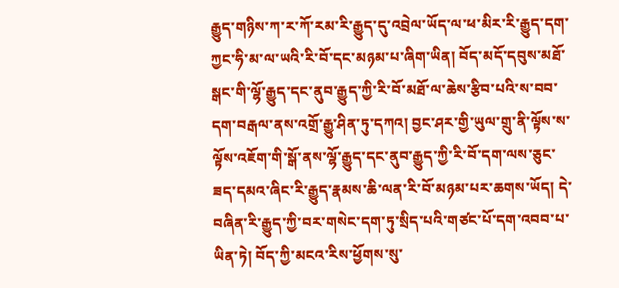རྒྱུད་གཉིས་ཀ་ར་ཀོ་རམ་རི་རྒྱུད་དུ་འབྲེལ་ཡོད་ལ་ཕ་མིར་རི་རྒྱུད་དག་ཀྱང་ཧི་མ་ལ་ཡའི་རི་བོ་དང་མཉམ་པ་ཞིག་ཡིན། བོད་མདོ་དབུས་མཐོ་སྒང་གི་ལྷོ་རྒྱུད་དང་ནུབ་རྒྱུད་ཀྱི་རི་བོ་མཐོ་ལ་ཆེས་རྩིབ་པའི་ས་བབ་དག་བརྒལ་ནས་འགྲོ་རྒྱུ་ཤིན་ཏུ་དཀའ། བྱང་ཤར་གྱི་ཡུལ་གྲུ་ནི་ལྟོས་ས་ལྟོས་འཇོག་གི་སྒོ་ནས་ལྷོ་རྒྱུད་དང་ནུབ་རྒྱུད་ཀྱི་རི་བོ་དག་ལས་ཅུང་ཟད་དམའ་ཞིང་རི་རྒྱུད་རྣམས་ཆི་ལན་རི་བོ་མཉམ་པར་ཆགས་ཡོད། དེ་བཞིན་རི་རྒྱུད་ཀྱི་བར་གསེང་དག་ཏུ་སྲིད་པའི་གཙང་པོ་དག་འབབ་པ་ཡིན་ཏེ། བོད་ཀྱི་མངའ་རིས་ཕྱོགས་སུ་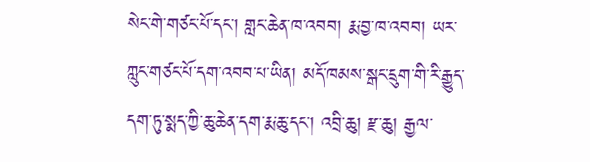སེང་གེ་གཙང་པོ་དང་། གླང་ཆེན་ཁ་འབབ། རྨ་བྱ་ཁ་འབབ། ཡར་ཀླུང་གཙང་པོ་དག་འབབ་པ་ཡིན། མདོ་ཁམས་སྒང་དྲུག་གི་རི་རྒྱུད་དག་ཏུ་སྨད་ཀྱི་ཆུ་ཆེན་དག་རྨ་ཆུ་དང་། འབྲི་ཆུ། རྫ་ཆུ། རྒྱལ་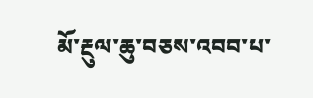མོ་རྔུལ་ཆུ་བཅས་འབབ་པ་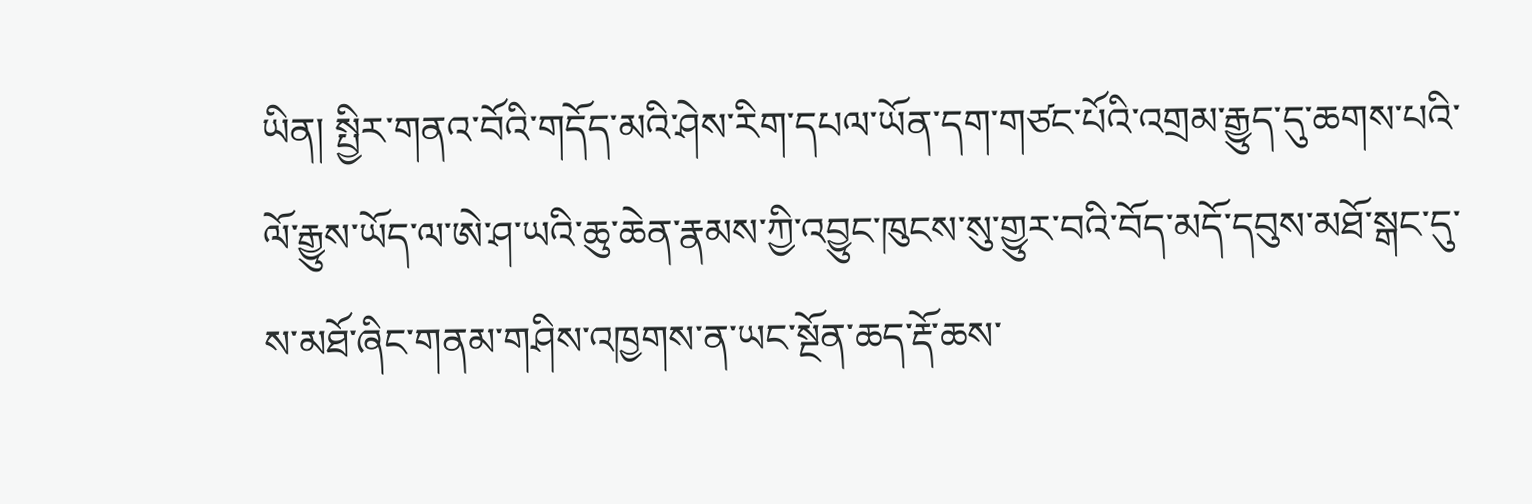ཡིན། སྤྱིར་གནའ་བོའི་གདོད་མའི་ཤེས་རིག་དཔལ་ཡོན་དག་གཙང་པོའི་འགྲམ་རྒྱུད་དུ་ཆགས་པའི་ལོ་རྒྱུས་ཡོད་ལ་ཨེ་ཤ་ཡའི་ཆུ་ཆེན་རྣམས་ཀྱི་འབྱུང་ཁུངས་སུ་གྱུར་བའི་བོད་མདོ་དབུས་མཐོ་སྒང་དུ་ས་མཐོ་ཞིང་གནམ་གཤིས་འཁྱགས་ན་ཡང་སྔོན་ཆད་རྡོ་ཆས་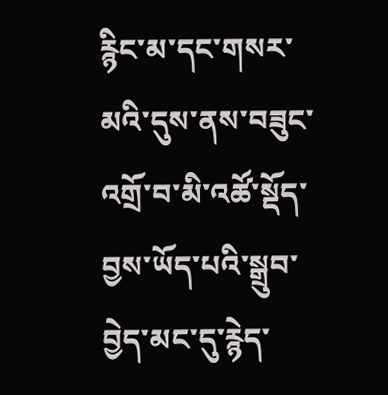རྙིང་མ་དང་གསར་མའི་དུས་ནས་བཟུང་འགྲོ་བ་མི་འཚོ་སྡོད་བྱས་ཡོད་པའི་སྒྲུབ་བྱེད་མང་དུ་རྙེད་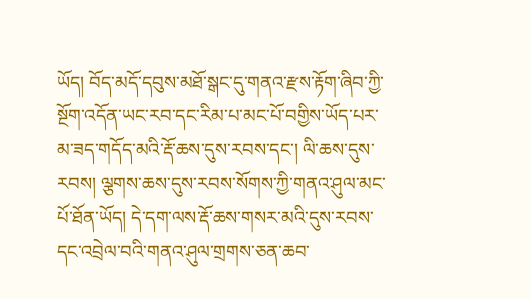ཡོད། བོད་མདོ་དབུས་མཐོ་སྒང་དུ་གནའ་རྫས་རྟོག་ཞིབ་ཀྱི་སྔོག་འདོན་ཡང་རབ་དང་རིམ་པ་མང་པོ་བགྱིས་ཡོད་པར་མ་ཟད་གདོད་མའི་རྡོ་ཆས་དུས་རབས་དང་། ལི་ཆས་དུས་རབས། ལྕགས་ཆས་དུས་རབས་སོགས་ཀྱི་གནའ་ཤུལ་མང་པོ་ཐོན་ཡོད། དེ་དག་ལས་རྡོ་ཆས་གསར་མའི་དུས་རབས་དང་འབྲེལ་བའི་གནའ་ཤུལ་གྲགས་ཅན་ཆབ་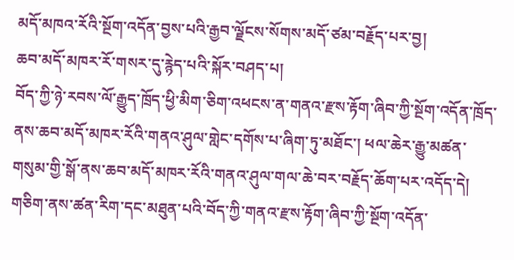མདོ་མཁའ་རོའི་སྔོག་འདོན་བྱས་པའི་རྒྱབ་ལྗོངས་སོགས་མདོ་ཙམ་བརྗོད་པར་བྱ།
ཆབ་མདོ་མཁར་རོ་གསར་དུ་རྙེད་པའི་སྐོར་བཤད་པ།
བོད་ཀྱི་ཉེ་རབས་ལོ་རྒྱུད་ཁྲོད་ཕྱི་མིག་ཅིག་འཕངས་ན་གནའ་རྫས་རྟོག་ཞིབ་ཀྱི་སྔོག་འདོན་ཁྲོད་ནས་ཆབ་མདོ་མཁར་རོའི་གནའ་ཤུལ་གླེང་དགོས་པ་ཞིག་ཏུ་མཐོང་། ཕལ་ཆེར་རྒྱུ་མཚན་གསུམ་གྱི་སྒོ་ནས་ཆབ་མདོ་མཁར་རོའི་གནའ་ཤུལ་གལ་ཆེ་བར་བརྗོད་ཆོག་པར་འདོད་དེ། གཅིག་ནས་ཚན་རིག་དང་མཐུན་པའི་བོད་ཀྱི་གནའ་རྫས་རྟོག་ཞིབ་ཀྱི་སྔོག་འདོན་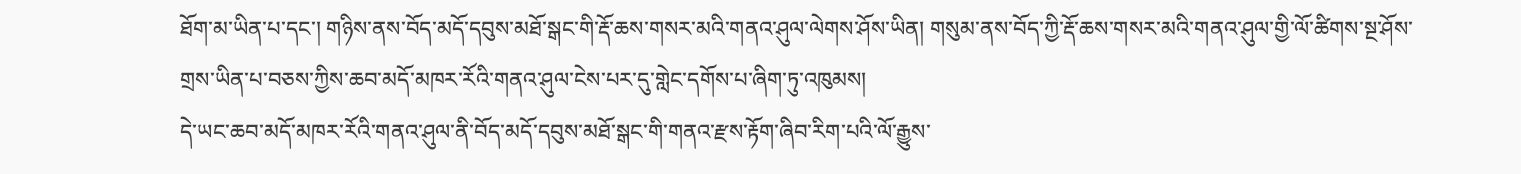ཐོག་མ་ཡིན་པ་དང་། གཉིས་ནས་བོད་མདོ་དབུས་མཐོ་སྒང་གི་རྡོ་ཆས་གསར་མའི་གནའ་ཤུལ་ལེགས་ཤོས་ཡིན། གསུམ་ནས་བོད་ཀྱི་རྡོ་ཆས་གསར་མའི་གནའ་ཤུལ་གྱི་ལོ་ཚིགས་སྔ་ཤོས་གྲས་ཡིན་པ་བཅས་ཀྱིས་ཆབ་མདོ་མཁར་རོའི་གནའ་ཤུལ་ངེས་པར་དུ་གླེང་དགོས་པ་ཞིག་ཏུ་འཁུམས།
དེ་ཡང་ཆབ་མདོ་མཁར་རོའི་གནའ་ཤུལ་ནི་བོད་མདོ་དབུས་མཐོ་སྒང་གི་གནའ་རྫས་རྟོག་ཞིབ་རིག་པའི་ལོ་རྒྱུས་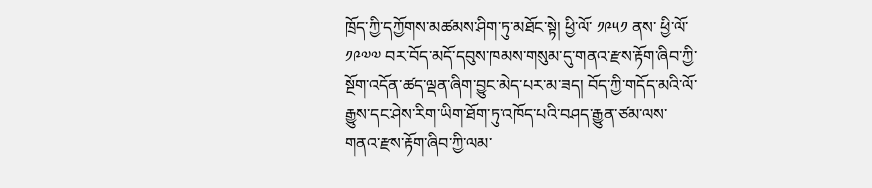ཁྲོད་ཀྱི་དཀྱོགས་མཚམས་ཤིག་ཏུ་མཐོང་སྟེ། ཕྱི་ལོ་ ༡༩༥༡ ནས་ ཕྱི་ལོ་ ༡༩༧༧ བར་བོད་མདོ་དབུས་ཁམས་གསུམ་དུ་གནའ་རྫས་རྟོག་ཞིབ་ཀྱི་སྔོག་འདོན་ཚད་ལྡན་ཞིག་བྱུང་མེད་པར་མ་ཟད། བོད་ཀྱི་གདོད་མའི་ལོ་རྒྱུས་དང་ཤེས་རིག་ཡིག་ཐོག་ཏུ་འཁོད་པའི་བཤད་རྒྱུན་ཙམ་ལས་གནའ་རྫས་རྟོག་ཞིབ་ཀྱི་ལམ་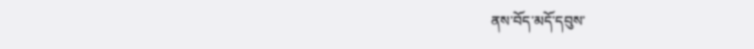ནས་བོད་མདོ་དབུས་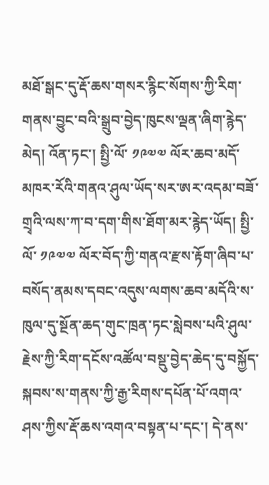མཐོ་སྒང་དུ་རྡོ་ཆས་གསར་རྙིང་སོགས་ཀྱི་རིག་གནས་བྱུང་བའི་སྒྲུབ་བྱེད་ཁུངས་ལྡན་ཞིག་རྙེད་མེད། འོན་ཏང་། སྤྱི་ལོ་ ༡༩༧༧ ལོར་ཆབ་མདོ་མཁར་རོའི་གནའ་ཤུལ་ཡོད་སར་ཨར་འདམ་བཟོ་གྲྭའི་ལས་ཀ་བ་དག་གིས་ཐོག་མར་རྙེད་ཡོད། སྤྱི་ལོ་ ༡༩༧༧ ལོར་བོད་ཀྱི་གནའ་རྫས་རྟོག་ཞིབ་པ་བསོད་ནམས་དབང་འདུས་ལགས་ཆབ་མདོའི་ས་ཁུལ་དུ་སྔོན་ཆད་གུང་ཁྲན་ཏང་སླེབས་པའི་ཤུལ་རྗེས་ཀྱི་རིག་དངོས་འཚོལ་བསྡུ་བྱེད་ཆེད་དུ་བསྐྱོད་སྐབས་ས་གནས་ཀྱི་རྒྱ་རིགས་དཔོན་པོ་འགའ་ཤས་ཀྱིས་རྡོ་ཆས་འགའ་བསྟན་པ་དང་། དེ་ནས་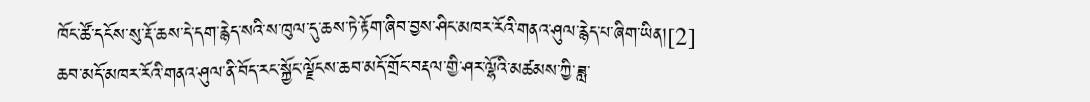ཁོང་ཚོ་དངོས་སུ་རྡོ་ཆས་དེ་དག་རྙེད་སའི་ས་ཁུལ་དུ་ཆས་ཏེ་རྟོག་ཞིབ་བྱས་ཤིང་མཁར་རོའི་གནའ་ཤུལ་རྙེད་པ་ཞིག་ཡིན།[2]
ཆབ་མདོ་མཁར་རོའི་གནའ་ཤུལ་ནི་བོད་རང་སྐྱོང་ལྗོངས་ཆབ་མདོ་གྲོང་བརྡལ་གྱི་ཤར་ལྷོའི་མཚམས་ཀྱི་ཟླ་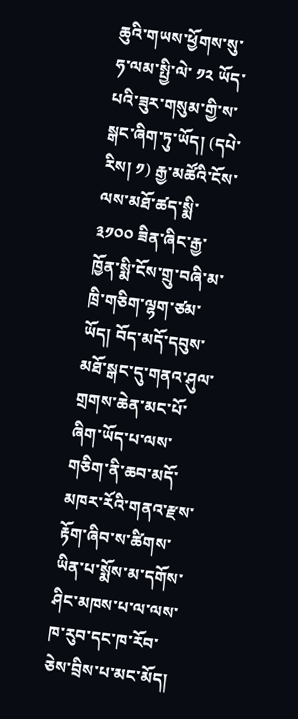ཆུའི་གཡས་ཕྱོགས་སུ་ཧ་ལམ་སྤྱི་ལེ་ ༡༢ ཡོད་པའི་ཟུར་གསུམ་གྱི་ས་སྒང་ཞིག་ཏུ་ཡོད། (དཔེ་རིས། ༡) རྒྱ་མཚོའི་ངོས་ལས་མཐོ་ཚད་སྨི་ ༣༡༠༠ ཟིན་ཞིང་རྒྱ་ཁྱོན་སྨི་ངོས་གྲུ་བཞི་མ་ཁྲི་གཅིག་ལྷག་ཙམ་ཡོད། བོད་མདོ་དབུས་མཐོ་སྒང་དུ་གནའ་ཤུལ་གྲགས་ཆེན་མང་པོ་ཞིག་ཡོད་པ་ལས་གཅིག་ནི་ཆབ་མདོ་མཁར་རོའི་གནའ་རྫས་རྟོག་ཞིབ་ས་ཚིགས་ཡིན་པ་སྨོས་མ་དགོས་ཤིང་མཁས་པ་ལ་ལས་ཁ་རུབ་དང་ཁ་རོབ་ཅེས་བྲིས་པ་མང་མོད།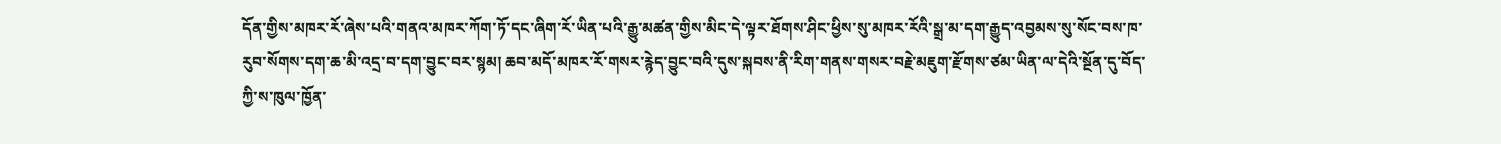དོན་གྱིས་མཁར་རོ་ཞེས་པའི་གནའ་མཁར་ཀོག་ཏོ་དང་ཞིག་རོ་ཡིན་པའི་རྒྱུ་མཚན་གྱིས་མིང་དེ་ལྟར་ཐོགས་ཤིང་ཕྱིས་སུ་མཁར་རོའི་སྒྲ་མ་དག་རྒྱུད་འབྱམས་སུ་སོང་བས་ཁ་རུབ་སོགས་དག་ཆ་མི་འདྲ་བ་དག་བྱུང་བར་སྙམ། ཆབ་མདོ་མཁར་རོ་གསར་རྙེད་བྱུང་བའི་དུས་སྐབས་ནི་རིག་གནས་གསར་བརྗེ་མཇུག་རྫོགས་ཙམ་ཡིན་ལ་དེའི་སྔོན་དུ་བོད་ཀྱི་ས་ཁུལ་ཁྱོན་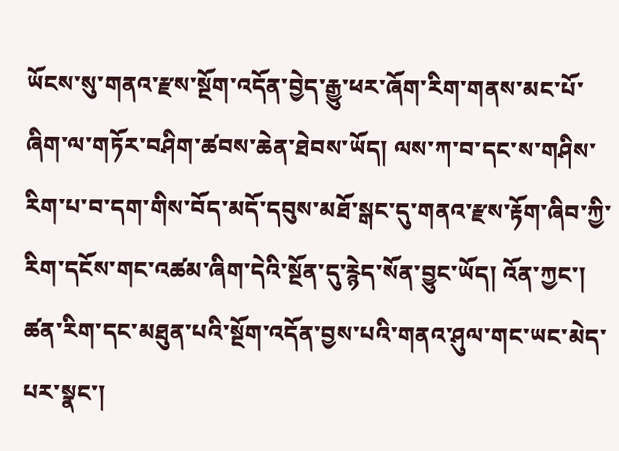ཡོངས་སུ་གནའ་རྫས་སྔོག་འདོན་བྱེད་རྒྱུ་ཕར་ཞོག་རིག་གནས་མང་པོ་ཞིག་ལ་གཏོར་བཤིག་ཚབས་ཆེན་ཐེབས་ཡོད། ལས་ཀ་བ་དང་ས་གཤིས་རིག་པ་བ་དག་གིས་བོད་མདོ་དབུས་མཐོ་སྒང་དུ་གནའ་རྫས་རྟོག་ཞིབ་ཀྱི་རིག་དངོས་གང་འཚམ་ཞིག་དེའི་སྔོན་དུ་རྙེད་སོན་བྱུང་ཡོད། འོན་ཀྱང་། ཚན་རིག་དང་མཐུན་པའི་སྔོག་འདོན་བྱས་པའི་གནའ་ཤུལ་གང་ཡང་མེད་པར་སྣང་།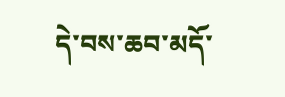དེ་བས་ཆབ་མདོ་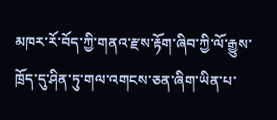མཁར་རོ་བོད་ཀྱི་གནའ་རྫས་རྟོག་ཞིབ་ཀྱི་ལོ་རྒྱུས་ཁྲོད་དུ་ཤིན་ཏུ་གལ་འགངས་ཅན་ཞིག་ཡིན་པ་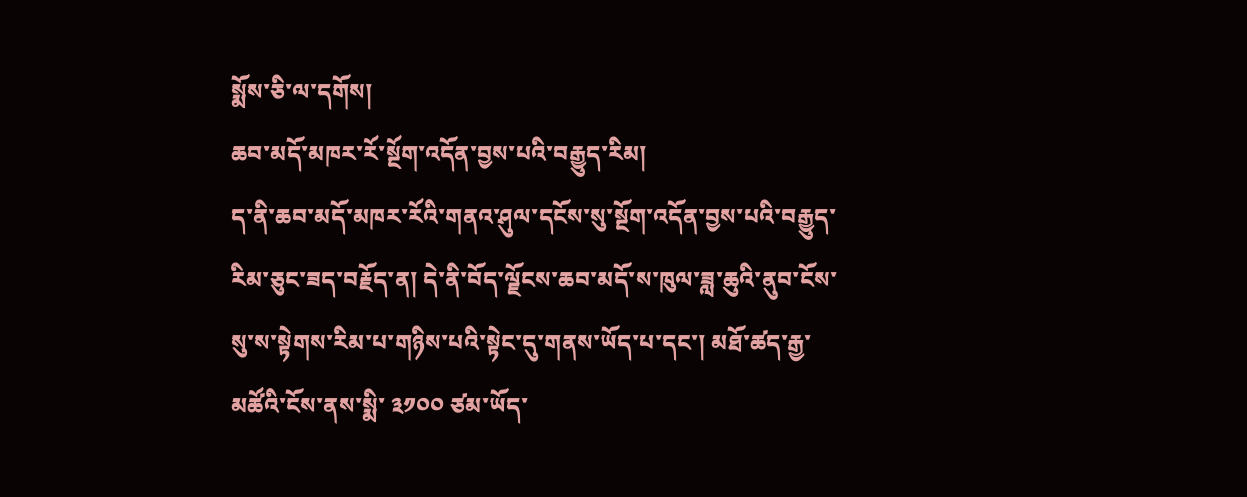སྨོས་ཅི་ལ་དགོས།
ཆབ་མདོ་མཁར་རོ་སྔོག་འདོན་བྱས་པའི་བརྒྱུད་རིམ།
ད་ནི་ཆབ་མདོ་མཁར་རོའི་གནའ་ཤུལ་དངོས་སུ་སྔོག་འདོན་བྱས་པའི་བརྒྱུད་རིམ་ཅུང་ཟད་བརྗོད་ན། དེ་ནི་བོད་ལྗོངས་ཆབ་མདོ་ས་ཁུལ་ཟླ་ཆུའི་ནུབ་ངོས་སུ་ས་སྟེགས་རིམ་པ་གཉིས་པའི་སྟེང་དུ་གནས་ཡོད་པ་དང་། མཐོ་ཚད་རྒྱ་མཚོའི་ངོས་ནས་སྨི་ ༣༡༠༠ ཙམ་ཡོད་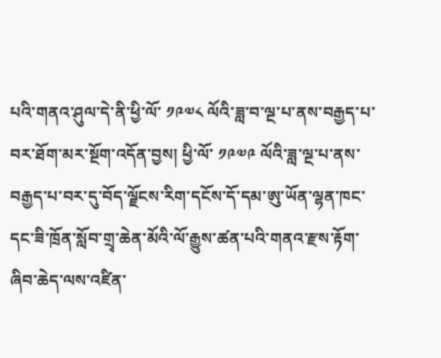པའི་གནའ་ཤུལ་དེ་ནི་ཕྱི་ལོ་ ༡༩༧༨ ལོའི་ཟླ་བ་ལྔ་པ་ནས་བརྒྱད་པ་བར་ཐོག་མར་སྔོག་འདོན་བྱས། ཕྱི་ལོ་ ༡༩༧༩ ལོའི་ཟླ་ལྔ་པ་ནས་བརྒྱད་པ་བར་དུ་བོད་ལྗོངས་རིག་དངོས་དོ་དམ་ཨུ་ཡོན་ལྷན་ཁང་དང་ཟི་ཁྲོན་སློབ་གྲྭ་ཆེན་མོའི་ལོ་རྒྱུས་ཚན་པའི་གནའ་རྫས་རྟོག་ཞིབ་ཆེད་ལས་འཛིན་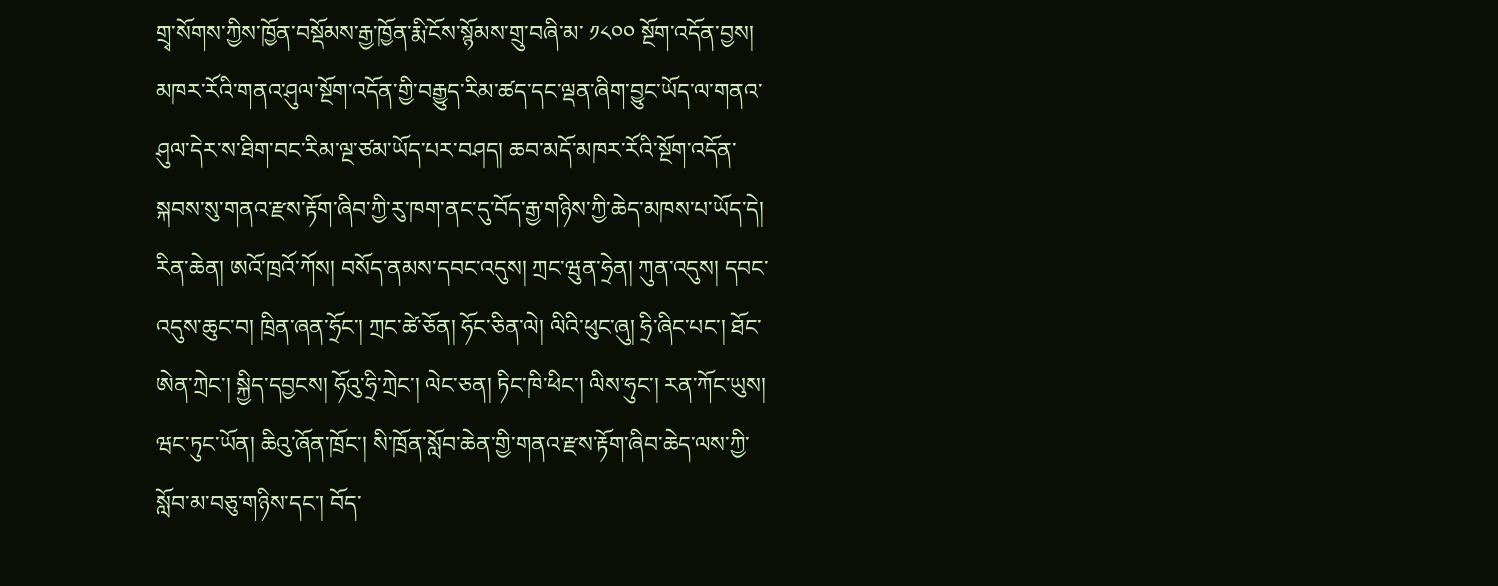གྲྭ་སོགས་ཀྱིས་ཁྱོན་བསྡོམས་རྒྱ་ཁྱོན་རྨི་ངོས་སྙོམས་གྲུ་བཞི་མ་ ༡༨༠༠ སྔོག་འདོན་བྱས། མཁར་རོའི་གནའ་ཤུལ་སྔོག་འདོན་གྱི་བརྒྱུད་རིམ་ཚད་དང་ལྡན་ཞིག་བྱུང་ཡོད་ལ་གནའ་ཤུལ་དེར་ས་ཐིག་བང་རིམ་ལྔ་ཙམ་ཡོད་པར་བཤད། ཆབ་མདོ་མཁར་རོའི་སྔོག་འདོན་སྐབས་སུ་གནའ་རྫས་རྟོག་ཞིབ་ཀྱི་རུ་ཁག་ནང་དུ་བོད་རྒྱ་གཉིས་ཀྱི་ཆེད་མཁས་པ་ཡོད་དེ། རིན་ཆེན། ཨའོ་ཁྲའོ་ཀོས། བསོད་ནམས་དབང་འདུས། ཀྲང་ཝུན་ཧྲེན། ཀུན་འདུས། དབང་འདུས་ཆུང་བ། ཁྲིན་ཞན་ཧྲོང་། ཀྲང་ཚེ་ཅོན། ཧོང་ཅིན་ལེ། ལིའི་ཕུང་ཞུ། ཧྲི་ཞིང་པང་། ཐོང་ཨེན་ཀྲེང་། སྐྱིད་དབྱངས། ཧོའུ་ཧྲི་ཀྲེང་། ལེང་ཅན། ཏིང་ཁི་ཕིང་། ལིས་ཧུང་། རན་ཀོང་ཡུས། ཝང་ཏུང་ཡོན། ཆིའུ་ཞོན་ཁྲོང་། སི་ཁྲོན་སློབ་ཆེན་གྱི་གནའ་རྫས་རྟོག་ཞིབ་ཆེད་ལས་ཀྱི་སློབ་མ་བཅུ་གཉིས་དང་། བོད་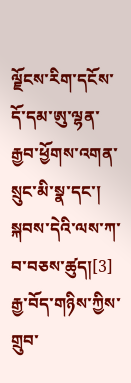ལྗོངས་རིག་དངོས་དོ་དམ་ཨུ་ལྷན་རྒྱབ་ཕྱོགས་འགན་སྲུང་མི་སྣ་དང་། སྐབས་དེའི་ལས་ཀ་བ་བཅས་ཚུད།[3] རྒྱ་བོད་གཉིས་ཀྱིས་གྲུབ་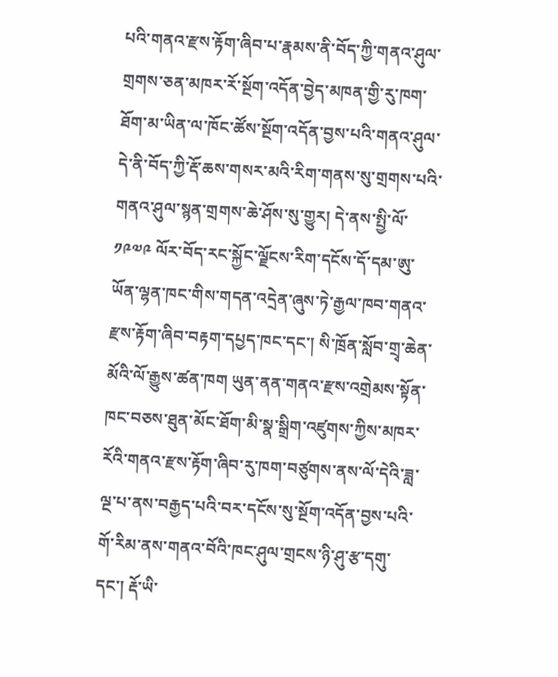པའི་གནའ་རྫས་རྟོག་ཞིབ་པ་རྣམས་ནི་བོད་ཀྱི་གནའ་ཤུལ་གྲགས་ཅན་མཁར་རོ་སྔོག་འདོན་བྱེད་མཁན་གྱི་རུ་ཁག་ཐོག་མ་ཡིན་ལ་ཁོང་ཚོས་སྔོག་འདོན་བྱས་པའི་གནའ་ཤུལ་དེ་ནི་བོད་ཀྱི་རྡོ་ཆས་གསར་མའི་རིག་གནས་སུ་གྲགས་པའི་གནའ་ཤུལ་སྙན་གྲགས་ཆེ་ཤོས་སུ་གྱུར། དེ་ནས་སྤྱི་ལོ་ ༡༩༧༩ ལོར་བོད་རང་སྐྱོང་ལྗོངས་རིག་དངོས་དོ་དམ་ཨུ་ཡོན་ལྷན་ཁང་གིས་གདན་འདྲེན་ཞུས་ཏེ་རྒྱལ་ཁབ་གནའ་རྫས་རྟོག་ཞིབ་བརྟག་དཔྱད་ཁང་དང་། སི་ཁྲོན་སློབ་གྲྭ་ཆེན་མོའི་ལོ་རྒྱུས་ཚན་ཁག ཡུན་ནན་གནའ་རྫས་འགྲེམས་སྟོན་ཁང་བཅས་ཐུན་མོང་ཐོག་མི་སྣ་སྒྲིག་འཛུགས་ཀྱིས་མཁར་རོའི་གནའ་རྫས་རྟོག་ཞིབ་རུ་ཁག་བཙུགས་ནས་ལོ་དེའི་ཟླ་ལྔ་པ་ནས་བརྒྱད་པའི་བར་དངོས་སུ་སྔོག་འདོན་བྱས་པའི་གོ་རིམ་ནས་གནའ་བོའི་ཁང་ཤུལ་གྲངས་ཉི་ཤུ་རྩ་དགུ་དང་། རྡོ་ཡི་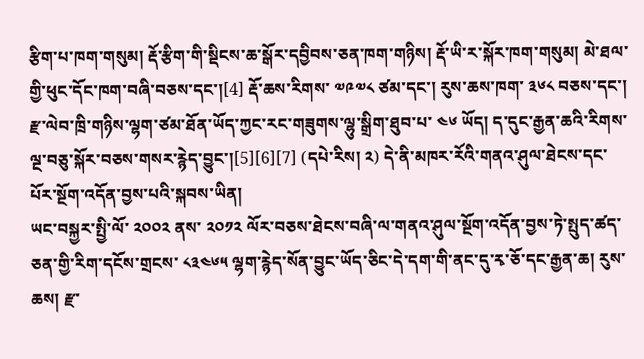རྩིག་པ་ཁག་གསུམ། རྡོ་རྩིག་གི་སྡིངས་ཆ་སྒོར་དབྱིབས་ཅན་ཁག་གཉིས། རྡོ་ཡི་ར་སྐོར་ཁག་གསུམ། མེ་ཐལ་གྱི་ཕུང་དོང་ཁག་བཞི་བཅས་དང་།[4] རྡོ་ཆས་རིགས་ ༧༩༧༨ ཙམ་དང་། རུས་ཆས་ཁག་ ༣༦༨ བཅས་དང་། རྫ་ལེབ་ཁྲི་གཉིས་ལྷག་ཙམ་ཐོན་ཡོད་ཀྱང་རང་གཟུགས་ལྷུ་སྒྲིག་ཐུབ་པ་ ༤༦ ཡོད། ད་དུང་རྒྱན་ཆའི་རིགས་ལྔ་བཅུ་སྐོར་བཅས་གསར་རྙེད་བྱུང་།[5][6][7] (དཔེ་རིས། ༢) དེ་ནི་མཁར་རོའི་གནའ་ཤུལ་ཐེངས་དང་པོར་སྔོག་འདོན་བྱས་པའི་སྐབས་ཡིན།
ཡང་བསྐྱར་སྤྱི་ལོ་ ༢༠༠༢ ནས་ ༢༠༡༢ ལོར་བཅས་ཐེངས་བཞི་ལ་གནའ་ཤུལ་སྔོག་འདོན་བྱས་ཏེ་སྤུད་ཚད་ཅན་གྱི་རིག་དངོས་གྲངས་ ༨༣༤༦༥ ལྷག་རྙེད་སོན་བྱུང་ཡོད་ཅིང་དེ་དག་གི་ནང་དུ་རྭ་ཅོ་དང་རྒྱན་ཆ། རུས་ཆས། རྫ་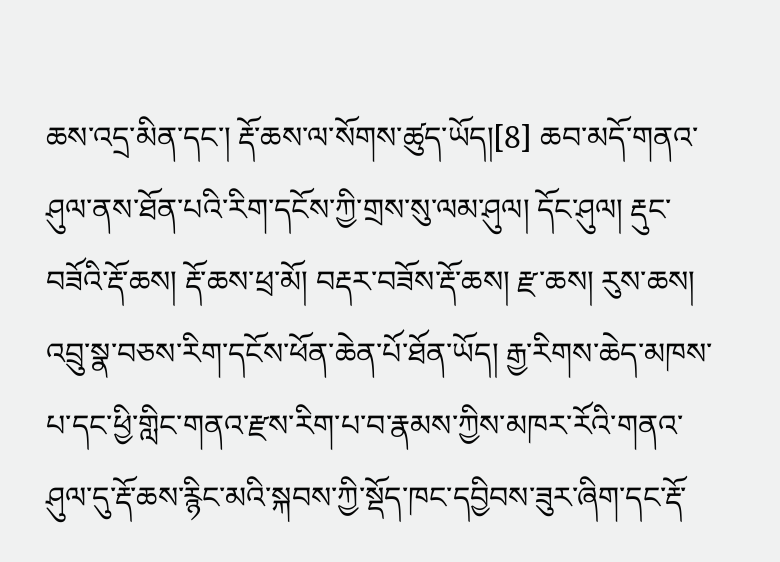ཆས་འདྲ་མིན་དང་། རྡོ་ཆས་ལ་སོགས་ཚུད་ཡོད།[8] ཆབ་མདོ་གནའ་ཤུལ་ནས་ཐོན་པའི་རིག་དངོས་ཀྱི་གྲས་སུ་ལམ་ཤུལ། དོང་ཤུལ། རྡུང་བཟོའི་རྡོ་ཆས། རྡོ་ཆས་ཕྲ་མོ། བརྡར་བཟོས་རྡོ་ཆས། རྫ་ཆས། རུས་ཆས། འབྲུ་སྣ་བཅས་རིག་དངོས་ཕོན་ཆེན་པོ་ཐོན་ཡོད། རྒྱ་རིགས་ཆེད་མཁས་པ་དང་ཕྱི་གླིང་གནའ་རྫས་རིག་པ་བ་རྣམས་ཀྱིས་མཁར་རོའི་གནའ་ཤུལ་དུ་རྡོ་ཆས་རྙིང་མའི་སྐབས་ཀྱི་སྡོད་ཁང་དབྱིབས་ཟུར་ཞིག་དང་རྡོ་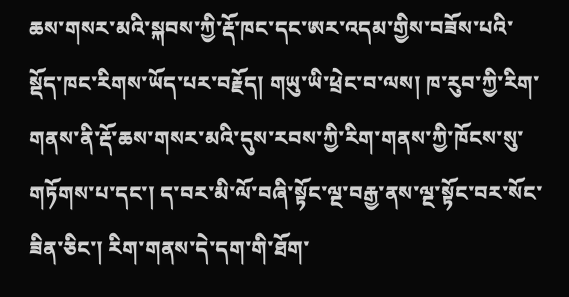ཆས་གསར་མའི་སྐབས་ཀྱི་རྡོ་ཁང་དང་ཨར་འདམ་གྱིས་བཟོས་པའི་སྡོད་ཁང་རིགས་ཡོད་པར་བརྗོད། གཡུ་ཡི་ཕྲེང་བ་ལས། ཁ་རུབ་ཀྱི་རིག་གནས་ནི་རྡོ་ཆས་གསར་མའི་དུས་རབས་ཀྱི་རིག་གནས་ཀྱི་ཁོངས་སུ་གཏོགས་པ་དང་། ད་བར་མི་ལོ་བཞི་སྟོང་ལྔ་བརྒྱ་ནས་ལྔ་སྟོང་བར་སོང་ཟིན་ཅིང་། རིག་གནས་དེ་དག་གི་ཐོག་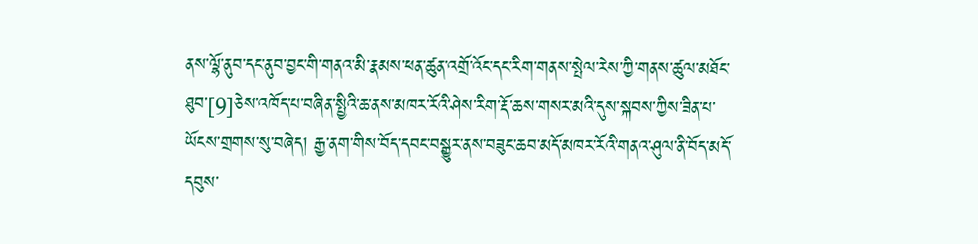ནས་ལྷོ་ནུབ་དང་ནུབ་བྱང་གི་གནའ་མི་རྣམས་ཕན་ཚུན་འགྲོ་འོང་དང་རིག་གནས་སྤེལ་རེས་ཀྱི་གནས་ཚུལ་མཐོང་ཐུབ་[9]ཅེས་འཁོད་པ་བཞིན་སྤྱིའི་ཆ་ནས་མཁར་རོའི་ཤེས་རིག་རྡོ་ཆས་གསར་མའི་དུས་སྐབས་ཀྱིས་ཟིན་པ་ཡོངས་གྲགས་སུ་བཞེད། རྒྱ་ནག་གིས་བོད་དབང་བསྒྱུར་ནས་བཟུང་ཆབ་མདོ་མཁར་རོའི་གནའ་ཤུལ་ནི་བོད་མདོ་དབུས་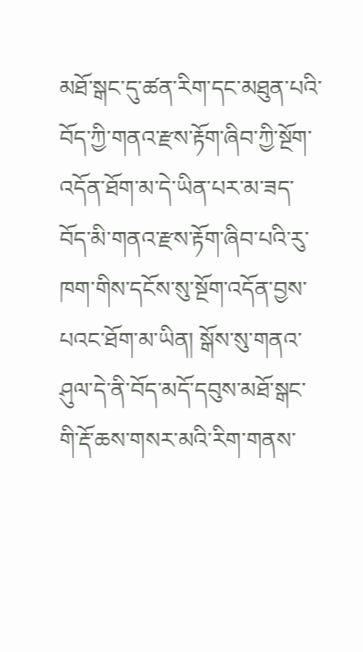མཐོ་སྒང་དུ་ཚན་རིག་དང་མཐུན་པའི་བོད་ཀྱི་གནའ་རྫས་རྟོག་ཞིབ་ཀྱི་སྔོག་འདོན་ཐོག་མ་དེ་ཡིན་པར་མ་ཟད་བོད་མི་གནའ་རྫས་རྟོག་ཞིབ་པའི་རུ་ཁག་གིས་དངོས་སུ་སྔོག་འདོན་བྱས་པའང་ཐོག་མ་ཡིན། སྒོས་སུ་གནའ་ཤུལ་དེ་ནི་བོད་མདོ་དབུས་མཐོ་སྒང་གི་རྡོ་ཆས་གསར་མའི་རིག་གནས་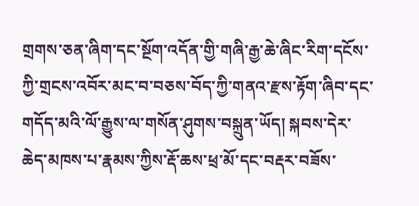གྲགས་ཅན་ཞིག་དང་སྔོག་འདོན་གྱི་གཞི་རྒྱ་ཆེ་ཞིང་རིག་དངོས་ཀྱི་གྲངས་འབོར་མང་བ་བཅས་བོད་ཀྱི་གནའ་རྫས་རྟོག་ཞིབ་དང་གདོད་མའི་ལོ་རྒྱུས་ལ་གསོན་ཤུགས་བསྐྲུན་ཡོད། སྐབས་དེར་ཆེད་མཁས་པ་རྣམས་ཀྱིས་རྡོ་ཆས་ཕྲ་མོ་དང་བརྡར་བཟོས་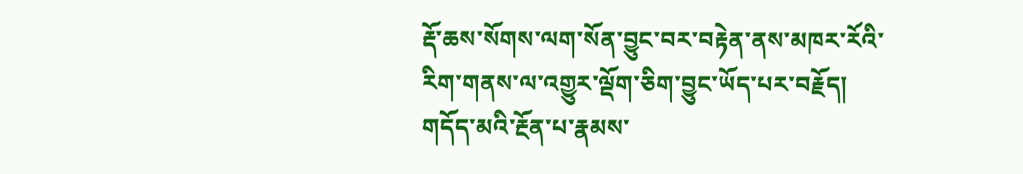རྡོ་ཆས་སོགས་ལག་སོན་བྱུང་བར་བརྟེན་ནས་མཁར་རོའི་རིག་གནས་ལ་འགྱུར་ལྡོག་ཅིག་བྱུང་ཡོད་པར་བརྗོད། གདོད་མའི་རྔོན་པ་རྣམས་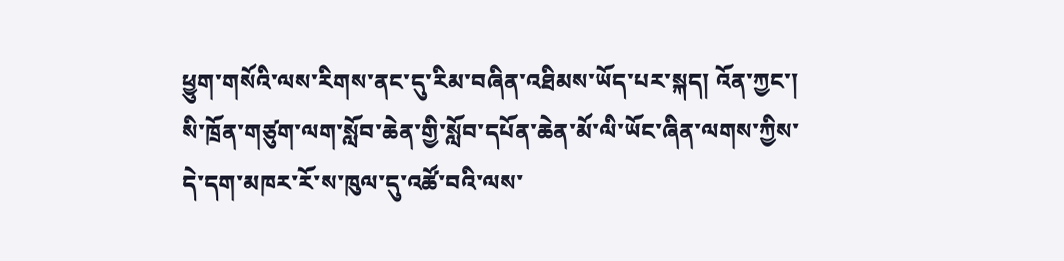ཕྱུག་གསོའི་ལས་རིགས་ནང་དུ་རིམ་བཞིན་འཐིམས་ཡོད་པར་སྐད། འོན་ཀྱང་། སི་ཁྲོན་གཙུག་ལག་སློབ་ཆེན་གྱི་སློབ་དཔོན་ཆེན་མོ་ལི་ཡོང་ཞིན་ལགས་ཀྱིས་དེ་དག་མཁར་རོ་ས་ཁུལ་དུ་འཚོ་བའི་ལས་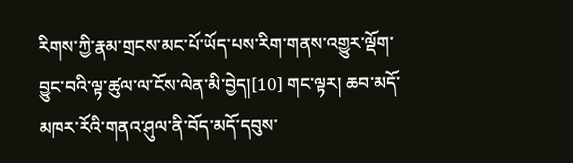རིགས་ཀྱི་རྣམ་གྲངས་མང་པོ་ཡོད་པས་རིག་གནས་འགྱུར་ལྡོག་བྱུང་བའི་ལྟ་ཚུལ་ལ་ངོས་ལེན་མི་བྱེད།[10] གང་ལྟར། ཆབ་མདོ་མཁར་རོའི་གནའ་ཤུལ་ནི་བོད་མདོ་དབུས་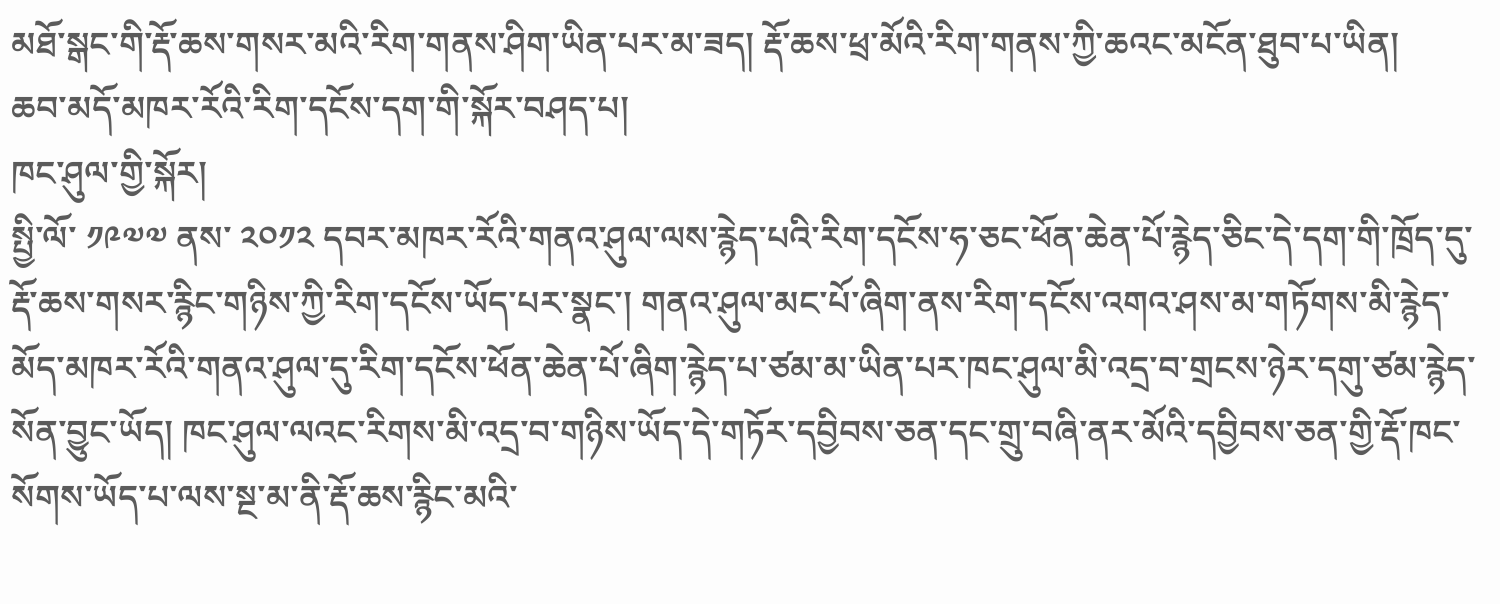མཐོ་སྒང་གི་རྡོ་ཆས་གསར་མའི་རིག་གནས་ཤིག་ཡིན་པར་མ་ཟད། རྡོ་ཆས་ཕྲ་མོའི་རིག་གནས་ཀྱི་ཆའང་མངོན་ཐུབ་པ་ཡིན།
ཆབ་མདོ་མཁར་རོའི་རིག་དངོས་དག་གི་སྐོར་བཤད་པ།
ཁང་ཤུལ་གྱི་སྐོར།
སྤྱི་ལོ་ ༡༩༧༧ ནས་ ༢༠༡༢ དབར་མཁར་རོའི་གནའ་ཤུལ་ལས་རྙེད་པའི་རིག་དངོས་ཧ་ཅང་ཕོན་ཆེན་པོ་རྙེད་ཅིང་དེ་དག་གི་ཁྲོད་དུ་རྡོ་ཆས་གསར་རྙིང་གཉིས་ཀྱི་རིག་དངོས་ཡོད་པར་སྣང་། གནའ་ཤུལ་མང་པོ་ཞིག་ནས་རིག་དངོས་འགའ་ཤས་མ་གཏོགས་མི་རྙེད་མོད་མཁར་རོའི་གནའ་ཤུལ་དུ་རིག་དངོས་ཕོན་ཆེན་པོ་ཞིག་རྙེད་པ་ཙམ་མ་ཡིན་པར་ཁང་ཤུལ་མི་འདྲ་བ་གྲངས་ཉེར་དགུ་ཙམ་རྙེད་སོན་བྱུང་ཡོད། ཁང་ཤུལ་ལའང་རིགས་མི་འདྲ་བ་གཉིས་ཡོད་དེ་གཏོར་དབྱིབས་ཅན་དང་གྲུ་བཞི་ནར་མོའི་དབྱིབས་ཅན་གྱི་རྡོ་ཁང་སོགས་ཡོད་པ་ལས་སྔ་མ་ནི་རྡོ་ཆས་རྙིང་མའི་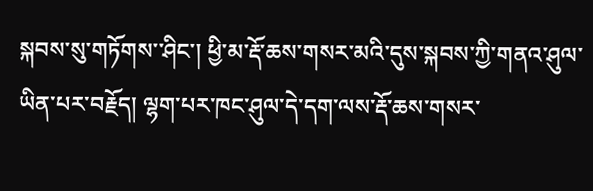སྐབས་སུ་གཏོགས་་ཤིང་། ཕྱི་མ་རྡོ་ཆས་གསར་མའི་དུས་སྐབས་ཀྱི་གནའ་ཤུལ་ཡིན་པར་བརྗོད། ལྷག་པར་ཁང་ཤུལ་དེ་དག་ལས་རྡོ་ཆས་གསར་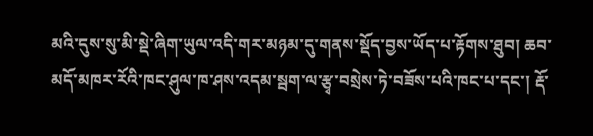མའི་དུས་སུ་མི་སྡེ་ཞིག་ཡུལ་འདི་གར་མཉམ་དུ་གནས་སྡོད་བྱས་ཡོད་པ་རྟོགས་ཐུབ། ཆབ་མདོ་མཁར་རོའི་ཁང་ཤུལ་ཁ་ཤས་འདམ་སྦག་ལ་རྩྭ་བསྲེས་ཏེ་བཟོས་པའི་ཁང་པ་དང་། རྡོ་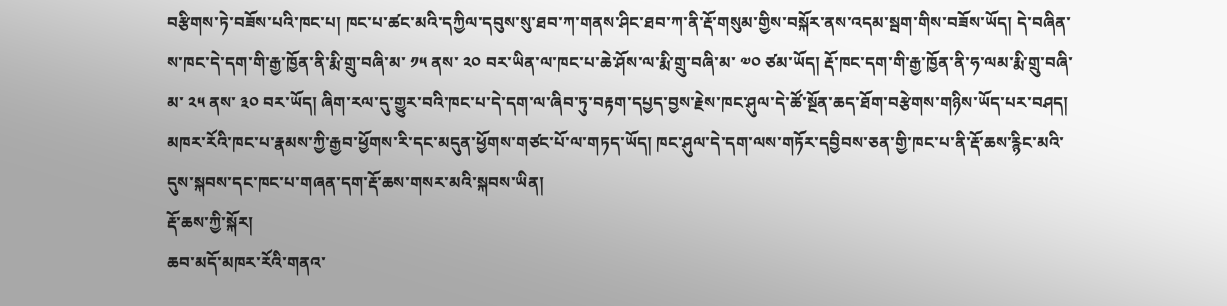བརྩིགས་ཏེ་བཟོས་པའི་ཁང་པ། ཁང་པ་ཚང་མའི་དཀྱིལ་དབུས་སུ་ཐབ་ཀ་གནས་ཤིང་ཐབ་ཀ་ནི་རྡོ་གསུམ་གྱིས་བསྐོར་ནས་འདམ་སྦག་གིས་བཟོས་ཡོད། དེ་བཞིན་ས་ཁང་དེ་དག་གི་རྒྱ་ཁྱོན་ནི་རྨི་གྲུ་བཞི་མ་ ༡༥ ནས་ ༢༠ བར་ཡིན་ལ་ཁང་པ་ཆེ་ཤོས་ལ་རྨི་གྲུ་བཞི་མ་ ༧༠ ཙམ་ཡོད། རྡོ་ཁང་དག་གི་རྒྱ་ཁྱོན་ནི་ཧ་ལམ་རྨི་གྲུ་བཞི་མ་ ༢༥ ནས་ ༣༠ བར་ཡོད། ཞིག་རལ་དུ་གྱུར་བའི་ཁང་པ་དེ་དག་ལ་ཞིབ་ཏུ་བརྟག་དཔྱད་བྱས་རྗེས་ཁང་ཤུལ་དེ་ཚོ་སྔོན་ཆད་ཐོག་བརྩེགས་གཉིས་ཡོད་པར་བཤད། མཁར་རོའི་ཁང་པ་རྣམས་ཀྱི་རྒྱབ་ཕྱོགས་རི་དང་མདུན་ཕྱོགས་གཙང་པོ་ལ་གཏད་ཡོད། ཁང་ཤུལ་དེ་དག་ལས་གཏོར་དབྱིབས་ཅན་གྱི་ཁང་པ་ནི་རྡོ་ཆས་རྙིང་མའི་དུས་སྐབས་དང་ཁང་པ་གཞན་དག་རྡོ་ཆས་གསར་མའི་སྐབས་ཡིན།
རྡོ་ཆས་ཀྱི་སྐོར།
ཆབ་མདོ་མཁར་རོའི་གནའ་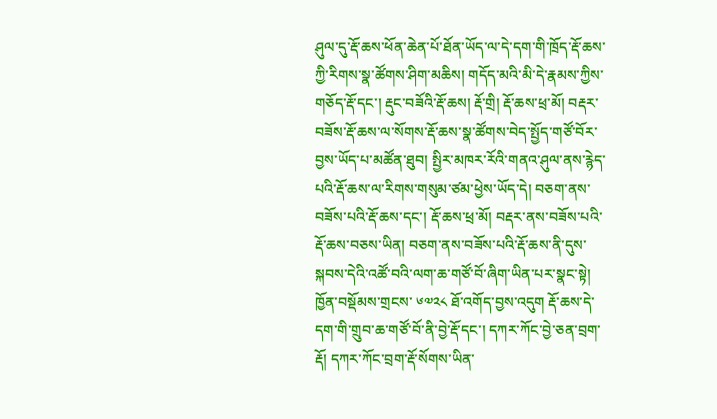ཤུལ་དུ་རྡོ་ཆས་ཕོན་ཆེན་པོ་ཐོན་ཡོད་ལ་དེ་དག་གི་ཁྲོད་རྡོ་ཆས་ཀྱི་རིགས་སྣ་ཚོགས་ཤིག་མཆིས། གདོད་མའི་མི་དེ་རྣམས་ཀྱིས་གཅོད་རྡོ་དང་། རྡུང་བཟོའི་རྡོ་ཆས། རྡོ་གྲི། རྡོ་ཆས་ཕྲ་མོ། བརྡར་བཟོས་རྡོ་ཆས་ལ་སོགས་རྡོ་ཆས་སྣ་ཚོགས་བེད་སྤྱོད་གཙོ་བོར་བྱས་ཡོད་པ་མཚོན་ཐུབ། སྤྱིར་མཁར་རོའི་གནའ་ཤུལ་ནས་རྙེད་པའི་རྡོ་ཆས་ལ་རིགས་གསུམ་ཙམ་ཕྱེས་ཡོད་དེ། བཅག་ནས་བཟོས་པའི་རྡོ་ཆས་དང་། རྡོ་ཆས་ཕྲ་མོ། བརྡར་ནས་བཟོས་པའི་རྡོ་ཆས་བཅས་ཡིན། བཅག་ནས་བཟོས་པའི་རྡོ་ཆས་ནི་དུས་སྐབས་དེའི་འཚོ་བའི་ལག་ཆ་གཙོ་བོ་ཞིག་ཡིན་པར་སྣང་སྟེ། ཁྱོན་བསྡོམས་གྲངས་ ༦༧༢༨ ཐོ་འགོད་བྱས་འདུག རྡོ་ཆས་དེ་དག་གི་གྲུབ་ཆ་གཙོ་བོ་ནི་བྱེ་རྡོ་དང་། དཀར་ཀོང་བྱེ་ཅན་བྲག་རྡོ། དཀར་ཀོང་བྲག་རྡོ་སོགས་ཡིན་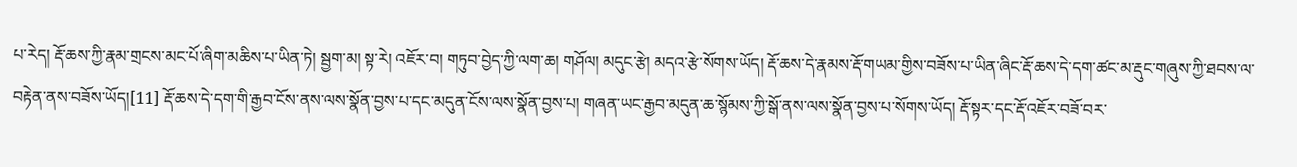པ་རེད། རྡོ་ཆས་ཀྱི་རྣམ་གྲངས་མང་པོ་ཞིག་མཆིས་པ་ཡིན་ཏེ། སྦྱག་མ། སྟ་རེ། འཇོར་བ། གཏུབ་བྱེད་ཀྱི་ལག་ཆ། གཤོལ། མདུང་རྩེ། མདའ་རྩེ་སོགས་ཡོད། རྡོ་ཆས་དེ་རྣམས་རྡོ་གཡམ་གྱིས་བཟོས་པ་ཡིན་ཞིང་རྡོ་ཆས་དེ་དག་ཚང་མ་རྡུང་གཞུས་ཀྱི་ཐབས་ལ་བརྟེན་ནས་བཟོས་ཡོད།[11] རྡོ་ཆས་དེ་དག་གི་རྒྱབ་ངོས་ནས་ལས་སྣོན་བྱས་པ་དང་མདུན་ངོས་ལས་སྣོན་བྱས་པ། གཞན་ཡང་རྒྱབ་མདུན་ཆ་སྙོམས་ཀྱི་སྒོ་ནས་ལས་སྣོན་བྱས་པ་སོགས་ཡོད། རྡོ་སྟར་དང་རྡོ་འཇོར་བཟོ་བར་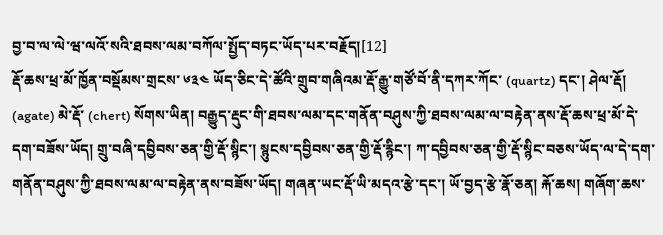བྱ་བ་ལ་ལེ་ཝ་ལའོ་སའི་ཐབས་ལམ་བཀོལ་སྤྱོད་བཏང་ཡོད་པར་བརྗོད།[12]
རྡོ་ཆས་ཕྲ་མོ་ཁྱོན་བསྡོམས་གྲངས་ ༦༣༤ ཡོད་ཅིང་དེ་ཚོའི་གྲུབ་གཞིའམ་རྡོ་རྒྱུ་གཙོ་བོ་ནི་དཀར་ཀོང་ (quartz) དང་། ཤེལ་རྡོ། (agate) མེ་རྡོ་ (chert) སོགས་ཡིན། བརྒྱུད་རྡུང་གི་ཐབས་ལམ་དང་གནོན་བཤུས་ཀྱི་ཐབས་ལམ་ལ་བརྟེན་ནས་རྡོ་ཆས་ཕྲ་མོ་དེ་དག་བཟོས་ཡོད། གྲུ་བཞི་དབྱིབས་ཅན་གྱི་རྡོ་སྙིང་། སྙུངས་དབྱིབས་ཅན་གྱི་རྡོ་རྙིང་། ཀ་དབྱིབས་ཅན་གྱི་རྡོ་སྙིང་བཅས་ཡོད་ལ་དེ་དག་གནོན་བཤུས་ཀྱི་ཐབས་ལམ་ལ་བརྟེན་ནས་བཟོས་ཡོད། གཞན་ཡང་རྡོ་ཡི་མདའ་རྩེ་དང་། ཡོ་བྱད་རྩེ་རྣོ་ཅན། རྐོ་ཆས། གཞོག་ཆས་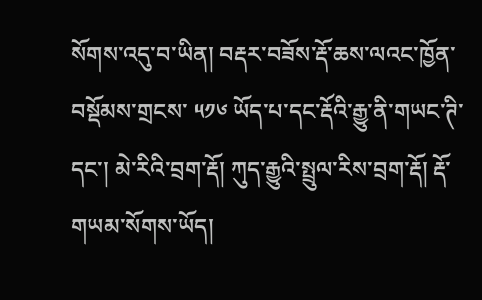སོགས་འདུ་བ་ཡིན། བརྡར་བཟོས་རྡོ་ཆས་ལའང་ཁྱོན་བསྡོམས་གྲངས་ ༥༡༦ ཡོད་པ་དང་རྡོའི་རྒྱུ་ནི་གཡང་ཊི་དང་། མེ་རིའི་བྲག་རྡོ། ཀུད་རྒྱུའི་སྤྲུལ་རིས་བྲག་རྡོ། རྡོ་གཡམ་སོགས་ཡོད།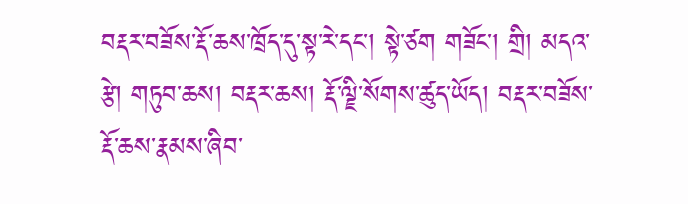བརྡར་བཟོས་རྡོ་ཆས་ཁྲོད་དུ་སྟ་རེ་དང་། སྟེ་ཙག གཟོང་། གྲི། མདའ་རྩེ། གཏུབ་ཆས། བརྡར་ཆས། རྡོ་ལྗི་སོགས་ཚུད་ཡོད། བརྡར་བཟོས་རྡོ་ཆས་རྣམས་ཞིབ་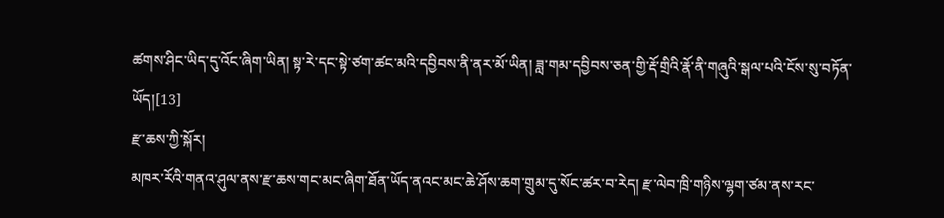ཚགས་ཤིང་ཡིད་དུ་འོང་ཞིག་ཡིན། སྟ་རེ་དང་སྟེ་ཙག་ཚང་མའི་དབྱིབས་ནི་ནར་མོ་ཡིན། ཟླ་གམ་དབྱིབས་ཅན་གྱི་རྡོ་གྲིའི་རྣོ་ནི་གཞུའི་སྒལ་པའི་ངོས་སུ་བཏོན་ཡོད།[13]
རྫ་ཆས་ཀྱི་སྐོར།
མཁར་རོའི་གནའ་ཤུལ་ནས་རྫ་ཆས་གང་མང་ཞིག་ཐོན་ཡོད་ནའང་མང་ཆེ་ཤོས་ཆག་གྲུམ་དུ་སོང་ཚར་བ་རེད། རྫ་ལེབ་ཁྲི་གཉིས་ལྷག་ཙམ་ནས་རང་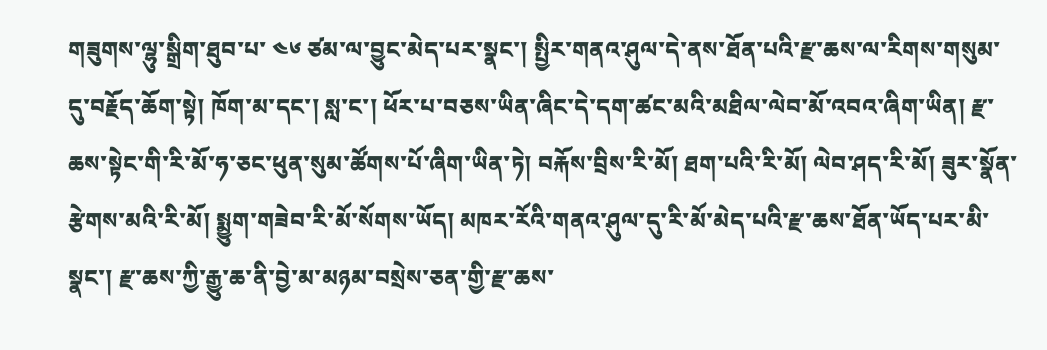གཟུགས་ལྷུ་སྒྲིག་ཐུབ་པ་ ༤༦ ཙམ་ལ་བྱུང་མེད་པར་སྣང་། སྤྱིར་གནའ་ཤུལ་དེ་ནས་ཐོན་པའི་རྫ་ཆས་ལ་རིགས་གསུམ་དུ་བརྗོད་ཆོག་སྟེ། ཁོག་མ་དང་། སླ་ང་། ཕོར་པ་བཅས་ཡིན་ཞིང་དེ་དག་ཚང་མའི་མཐིལ་ལེབ་མོ་འབའ་ཞིག་ཡིན། རྫ་ཆས་སྟེང་གི་རི་མོ་ཧ་ཅང་ཕུན་སུམ་ཚོགས་པོ་ཞིག་ཡིན་ཏེ། བརྐོས་བྲིས་རི་མོ། ཐག་པའི་རི་མོ། ལེབ་ཤད་རི་མོ། ཟུར་སྣོན་རྩེགས་མའི་རི་མོ། སྨྱུག་གཟེབ་རི་མོ་སོགས་ཡོད། མཁར་རོའི་གནའ་ཤུལ་དུ་རི་མོ་མེད་པའི་རྫ་ཆས་ཐོན་ཡོད་པར་མི་སྣང་། རྫ་ཆས་ཀྱི་རྒྱུ་ཆ་ནི་བྱེ་མ་མཉམ་བསྲེས་ཅན་གྱི་རྫ་ཆས་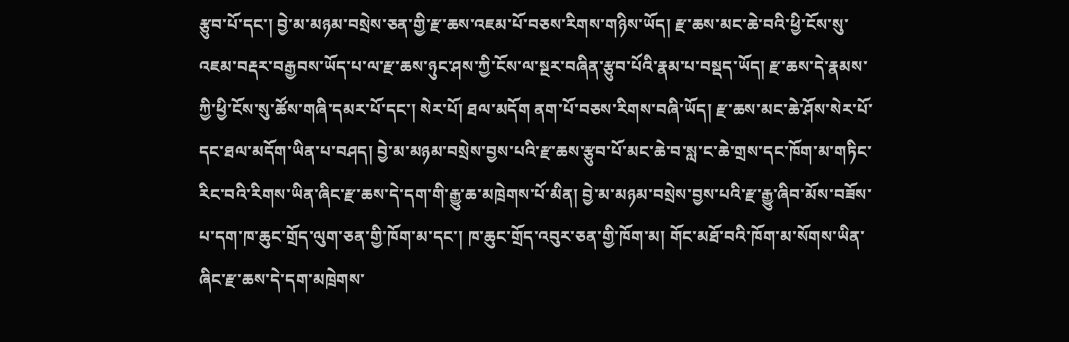རྩུབ་པོ་དང་། བྱེ་མ་མཉམ་བསྲེས་ཅན་གྱི་རྫ་ཆས་འཇམ་པོ་བཅས་རིགས་གཉིས་ཡོད། རྫ་ཆས་མང་ཆེ་བའི་ཕྱི་ངོས་སུ་འཇམ་བརྡར་བརྒྱབས་ཡོད་པ་ལ་རྫ་ཆས་ཉུང་ཤས་ཀྱི་ངོས་ལ་སྔར་བཞིན་རྩུབ་པོའི་རྣམ་པ་བསྡད་ཡོད། རྫ་ཆས་དེ་རྣམས་ཀྱི་ཕྱི་ངོས་སུ་ཚོས་གཞི་དམར་པོ་དང་། སེར་པོ། ཐལ་མདོག ནག་པོ་བཅས་རིགས་བཞི་ཡོད། རྫ་ཆས་མང་ཆེ་ཤོས་སེར་པོ་དང་ཐལ་མདོག་ཡིན་པ་བཤད། བྱེ་མ་མཉམ་བསྲེས་བྱས་པའི་རྫ་ཆས་རྩུབ་པོ་མང་ཆེ་བ་སླ་ང་ཆེ་གྲས་དང་ཁོག་མ་གཏིང་རིང་བའི་རིགས་ཡིན་ཞིང་རྫ་ཆས་དེ་དག་གི་རྒྱུ་ཆ་མཁྲེགས་པོ་མིན། བྱེ་མ་མཉམ་བསྲེས་བྱས་པའི་རྫ་རྒྱུ་ཞིབ་མོས་བཟོས་པ་དག་ཁ་ཆུང་གྲོད་ལུག་ཅན་གྱི་ཁོག་མ་དང་། ཁ་ཆུང་གྲོད་འབུར་ཅན་གྱི་ཁོག་མ། གོང་མཐོ་བའི་ཁོག་མ་སོགས་ཡིན་ཞིང་རྫ་ཆས་དེ་དག་མཁྲེགས་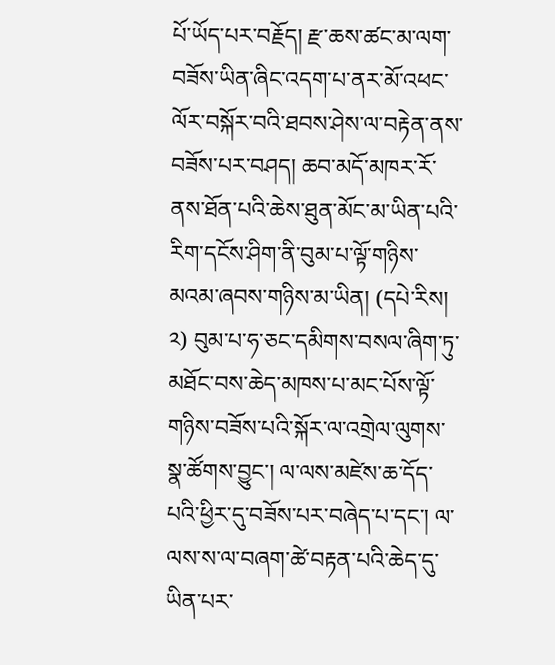པོ་ཡོད་པར་བརྗོད། རྫ་ཆས་ཚང་མ་ལག་བཟོས་ཡིན་ཞིང་འདག་པ་ནར་མོ་འཕང་ལོར་བསྐོར་བའི་ཐབས་ཤེས་ལ་བརྟེན་ནས་བཟོས་པར་བཤད། ཆབ་མདོ་མཁར་རོ་ནས་ཐོན་པའི་ཆེས་ཐུན་མོང་མ་ཡིན་པའི་རིག་དངོས་ཤིག་ནི་བུམ་པ་ལྟོ་གཉིས་མའམ་ཞབས་གཉིས་མ་ཡིན། (དཔེ་རིས། ༢) བུམ་པ་ཧ་ཅང་དམིགས་བསལ་ཞིག་ཏུ་མཐོང་བས་ཆེད་མཁས་པ་མང་པོས་ལྟོ་གཉིས་བཟོས་པའི་སྐོར་ལ་འགྲེལ་ལུགས་སྣ་ཚོགས་བྱུང་། ལ་ལས་མཛེས་ཆ་དོད་པའི་ཕྱིར་དུ་བཟོས་པར་བཞེད་པ་དང་། ལ་ལས་ས་ལ་བཞག་ཚེ་བརྟན་པའི་ཆེད་དུ་ཡིན་པར་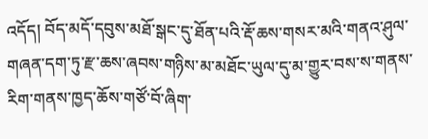འདོད། བོད་མདོ་དབུས་མཐོ་སྒང་དུ་ཐོན་པའི་རྡོ་ཆས་གསར་མའི་གནའ་ཤུལ་གཞན་དག་ཏུ་རྫ་ཆས་ཞབས་གཉིས་མ་མཐོང་ཡུལ་དུ་མ་གྱུར་བས་ས་གནས་རིག་གནས་ཁྱད་ཆོས་གཙོ་བོ་ཞིག་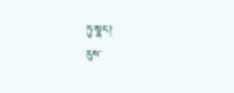ཏུ་སྣང་།
རུས་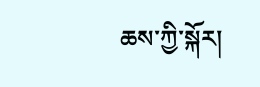ཆས་ཀྱི་སྐོར།